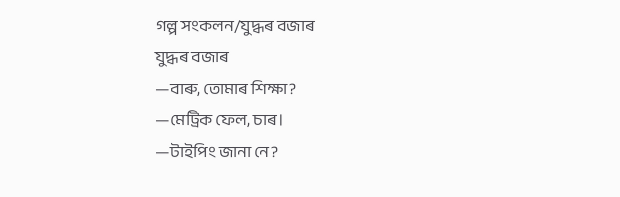গল্প সংকলন/যুদ্ধৰ বজাৰ
যুদ্ধৰ বজাৰ
—বাৰু, তোমাৰ শিক্ষা?
—মেট্ৰিক ফেল, চাৰ।
—টাইপিং জানা নে?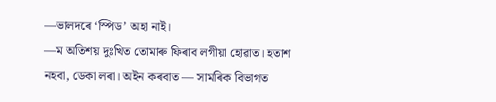—ভালদৰে ‘স্পিড’ অহা নাই।
—ম অতিশয় দুঃখিত তোমাৰু ফিৰাব লগীয়া হোৱাত। হতাশ নহবা, ডেকা লৰা। অইন কৰবাত — সামৰিক বিভাগত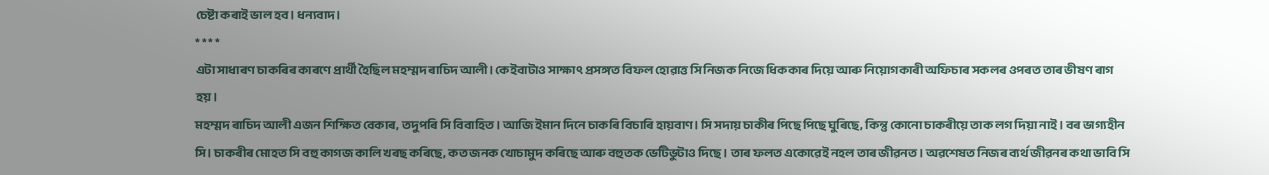চেষ্টা কৰাই ভাল হব। ধন্যবাদ।
* * * *
এটা সাধাৰণ চাকৰিৰ কাৰণে প্ৰাৰ্থী হৈছিল মহম্মদ ৰাচিদ আলী। কেইবাটাও সাক্ষাৎ প্ৰসঙ্গত বিফল হোৱাত্ত সি নিজক নিজে ধিককাৰ দিয়ে আৰু নিয়োগকাৰী অফিচাৰ সকলৰ ওপৰত তাৰ ভীষণ ৰাগ হয়।
মহম্মদ ৰাচিদ আলী এজন শিক্ষিত বেকাৰ, তদুপৰি সি বিবাহিত। আজি ইমান দিনে চাকৰি বিচাৰি হায়বাণ। সি সদায় চাকীৰ পিছে পিছে ঘুৰিছে, কিন্তু কোনো চাকৰীয়ে তাক লগ দিয়া নাই। বৰ ভাগ্যহীন সি। চাকৰীৰ মোহত সি বহু কাগজ কালি খৰছ কৰিছে, কত জনক খোচামুদ কৰিছে আৰু বহুতক ভেটিভুটাও দিছে। তাৰ ফলত একোৱেই নহল তাৰ জীৱনত। অৱশেষত নিজৰ ব্যৰ্থ জীৱনৰ কথা ভাবি সি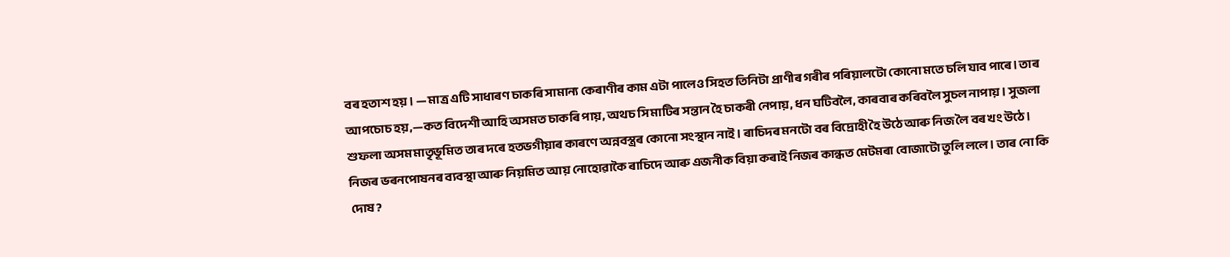বৰ হতাশ হয়। — মাত্ৰ এটি সাধাৰণ চাকৰি সামান্য কেৰাণীৰ কাম এটা পালেও সিহত তিনিটা প্ৰাণীৰ গৰীৰ পৰিয়ালটো কোনো মতে চলি যাব পাৰে। তাৰ আপচোচ হয়,—কত বিদেশী আহি অসমত চাকৰি পায়, অথচ সি মাটিৰ সন্তান হৈ চাকৰী নেপায়, ধন ঘটিবলৈ, কাৰবাৰ কৰিবলৈ সুচল নাপায়। সুজলা শুফলা অসম মাতৃভূমিত তাৰ দৰে হতভগীয়াৰ কাৰণে অন্নবস্ত্ৰৰ কোনো সংস্থান নাই। ৰাচিদৰ মনটো বৰ বিদ্ৰোহী হৈ উঠে আৰু নিজ লৈ বৰ খং উঠে। নিজৰ ভৰনপোষনৰ ব্যবস্থা আৰু নিয়মিত আয় নোহোৱাকৈ ৰাচিদে আৰু এজনীক বিয়া কৰাই নিজৰ কান্ধত মেটমৰা বোজাটো তুলি ললে। তাৰ নো কি দোষ?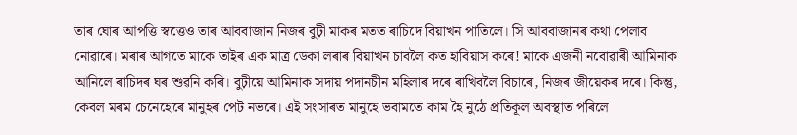তাৰ ঘোৰ আপত্তি স্বত্তেও তাৰ আববাজান নিজৰ বুঢ়ী মাকৰ মতত ৰাচিদে বিয়াখন পাতিলে। সি আববাজানৰ কথা পেলাব নোৱাৰে। মৰাৰ আগতে মাকে তাইৰ এক মাত্ৰ ডেকা লৰাৰ বিয়াখন চাবলৈ কত হাবিয়াস কৰে! মাকে এজনী নবোৱাৰী আমিনাক আনিলে ৰাচিদৰ ঘৰ শুৱনি কৰি। বুঢ়ীয়ে আমিনাক সদায় পদানচীন মহিলাৰ দৰে ৰাখিবলৈ বিচাৰে, নিজৰ জীয়েকৰ দৰে। কিন্তু, কেবল মৰম চেনেহেৰে মানুহৰ পেট নভৰে। এই সংসাৰত মানুহে ভবামতে কাম হৈ নুঠে প্ৰতিকূল অবস্থাত পৰিলে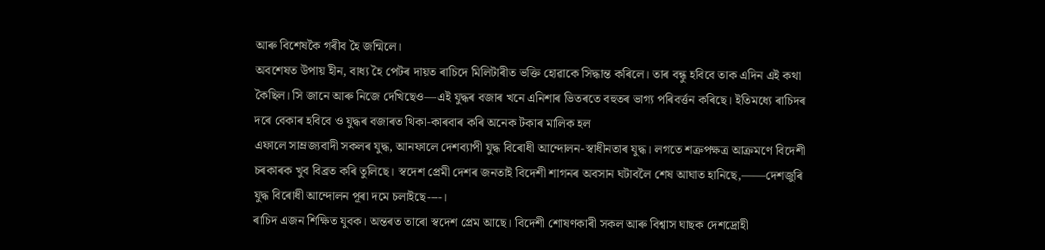আৰু বিশেষকৈ গৰীব হৈ জন্মিলে।
অবশেষত উপায় হীন, বাধ্য হৈ পেটৰ দায়ত ৰাচিদে মিলিটাৰীত ভক্তি হোৱাকে সিদ্ধান্ত কৰিলে। তাৰ বন্ধু হবিবে তাক এদিন এই কথা কৈছিল। সি জানে আৰু নিজে দেখিছেও—এই যুদ্ধৰ বজাৰ খনে এনিশাৰ ভিতৰতে বহুতৰ ভাগ্য পৰিবৰ্ত্তন কৰিছে। ইতিমধ্যে ৰাচিদৰ দৰে বেকাৰ হবিবে ও যুদ্ধৰ বজাৰত থিকা-কাৰবাৰ কৰি অনেক টকাৰ মালিক হল
এফালে সাম্ৰজ্যবাদী সকলৰ যুদ্ধ, আনফালে দেশব্যাপী যুদ্ধ বিৰোধী আন্দোলন-স্বাধীনতাৰ যুদ্ধ। লগতে শত্ৰুপক্ষত্ৰ আক্ৰমণে বিদেশী চৰকাৰক খুব বিব্ৰত কৰি তুলিছে। স্বদেশ প্ৰেমী দেশৰ জনতাই বিদেশী শাগনৰ অবসান ঘটাবলৈ শেষ আঘাত হানিছে,——দেশজুৰি যুদ্ধ বিৰোধী আন্দোলন পূৰা দমে চলাইছে----।
ৰাচিদ এজন শিক্ষিত যুবক। অন্তৰত তাৰো স্বদেশ প্ৰেম আছে। বিদেশী শোষণকাৰী সকল আৰু বিশ্বাস ঘাছক দেশদ্ৰোহী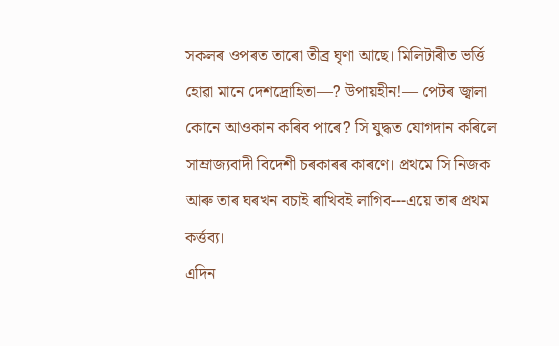সকলৰ ওপৰত তাৰো তীব্ৰ ঘৃণা আছে। মিলিটাৰীত ভৰ্ত্তি হোৱা মানে দেশদ্ৰোহিতা—? উপায়হীন!— পেটৰ জ্বালা কোনে আওকান কৰিব পাৰে? সি যুদ্ধত যোগদান কৰিলে সাম্ৰাজ্যবাদী বিদেশী চৰকাৰৰ কাৰণে। প্ৰথমে সি নিজক আৰু তাৰ ঘৰখন বচাই ৰাখিবই লাগিব---এয়ে তাৰ প্ৰথম কৰ্ত্তব্য।
এদিন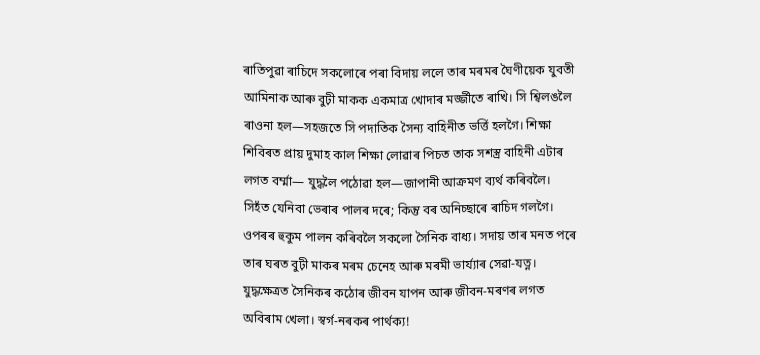ৰাতিপুৱা ৰাচিদে সকলোৰে পৰা বিদায় ললে তাৰ মৰমৰ ঘৈণীয়েক যুবতী আমিনাক আৰু বুঢ়ী মাকক একমাত্ৰ খোদাৰ মৰ্জ্জীতে ৰাখি। সি শ্বিলঙলৈ ৰাওনা হল—সহজতে সি পদাতিক সৈন্য বাহিনীত ভৰ্ত্তি হলগৈ। শিক্ষা শিবিৰত প্ৰায় দুমাহ কাল শিক্ষা লোৱাৰ পিচত তাক সশস্ত্ৰ বাহিনী এটাৰ লগত বৰ্ম্মা— যুদ্ধলৈ পঠোৱা হল—জাপানী আক্ৰমণ ব্যৰ্থ কৰিবলৈ। সিহঁত যেনিবা ভেৰাৰ পালৰ দৰে; কিন্তু বৰ অনিচ্ছাৰে ৰাচিদ গলগৈ। ওপৰৰ হুকুম পালন কৰিবলৈ সকলো সৈনিক বাধ্য। সদায় তাৰ মনত পৰে তাৰ ঘৰত বুঢ়ী মাকৰ মৰম চেনেহ আৰু মৰমী ভাৰ্য্যাৰ সেৱা-যত্ন। যুদ্ধক্ষেত্ৰত সৈনিকৰ কঠোৰ জীবন যাপন আৰু জীবন-মৰণৰ লগত অবিৰাম খেলা। স্বৰ্গ-নৰকৰ পাৰ্থক্য!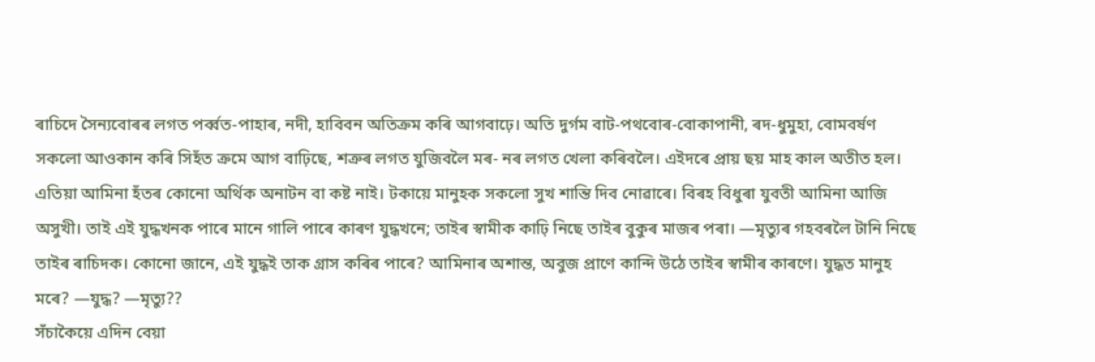ৰাচিদে সৈন্যবোৰৰ লগত পৰ্ব্বত-পাহাৰ, নদী, হাবিবন অতিক্ৰম কৰি আগবাঢ়ে। অতি দুৰ্গম বাট-পথবোৰ-বোকাপানী, ৰদ-ধুমুহা, বোমবৰ্ষণ সকলো আওকান কৰি সিহঁত ক্ৰমে আগ বাঢ়িছে, শত্ৰুৰ লগত যুজিবলৈ মৰ- নৰ লগত খেলা কৰিবলৈ। এইদৰে প্ৰায় ছয় মাহ কাল অতীত হল।
এতিয়া আমিনা হঁতৰ কোনো অৰ্থিক অনাটন বা কষ্ট নাই। টকায়ে মানুহক সকলো সুখ শান্তি দিব নোৱাৰে। বিৰহ বিধুৰা যুবতী আমিনা আজি অসুখী। তাই এই যুদ্ধখনক পাৰে মানে গালি পাৰে কাৰণ যুদ্ধখনে; তাইৰ স্বামীক কাঢ়ি নিছে তাইৰ বুকুৰ মাজৰ পৰা। —মৃত্যুৰ গহবৰলৈ টানি নিছে তাইৰ ৰাচিদক। কোনো জানে, এই যুদ্ধই তাক গ্ৰাস কৰিৰ পাৰে? আমিনাৰ অশান্ত, অবুজ প্ৰাণে কান্দি উঠে তাইৰ স্বামীৰ কাৰণে। যুদ্ধত মানুহ মৰে? —যুদ্ধ? —মৃত্যু??
সঁচাকৈয়ে এদিন বেয়া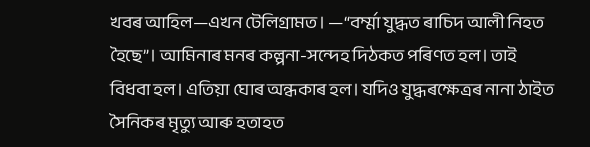খবৰ আহিল—এখন টেলিগ্ৰামত। —“বৰ্ম্মা যুদ্ধত ৰাচিদ আলী নিহত হৈছে”। আমিনাৰ মনৰ কল্পনা-সন্দেহ দিঠকত পৰিণত হল। তাই বিধবা হল। এতিয়া ঘোৰ অন্ধকাৰ হল। যদিও যুদ্ধৰক্ষেত্ৰৰ নানা ঠাইত সৈনিকৰ মৃত্যু আৰু হতাহত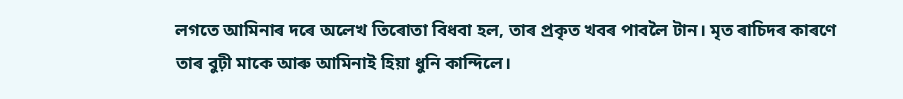লগতে আমিনাৰ দৰে অলেখ তিৰোতা বিধবা হল, তাৰ প্ৰকৃত খবৰ পাবলৈ টান। মৃত ৰাচিদৰ কাৰণে তাৰ বুঢ়ী মাকে আৰু আমিনাই হিয়া ধুনি কান্দিলে।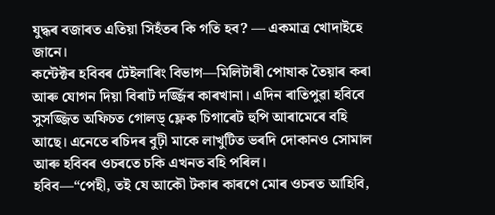যুদ্ধৰ বজাৰত এতিয়া সিহঁতৰ কি গতি হব? — একমাত্ৰ খোদাইহে জানে।
কন্টেক্টৰ হবিবৰ টেইলাৰিং বিভাগ—মিলিটাৰী পোষাক তৈয়াৰ কৰা আৰু যোগন দিয়া বিৰাট দৰ্জ্জিৰ কাৰখানা। এদিন ৰাতিপুৱা হবিবে সুসজ্জিত অফিচত গোলড্ ফ্লেক চিগাৰেট হুপি আৰামেৰে বহি আছে। এনেতে ৰচিদৰ বুঢ়ী মাকে লাখুটিত ভৰদি দোকানও সোমাল আৰু হবিবৰ ওচৰতে চকি এখনত বহি পৰিল।
হবিব—“পেহী, তই যে আকৌ টকাৰ কাৰণে মোৰ ওচৰত আহিবি,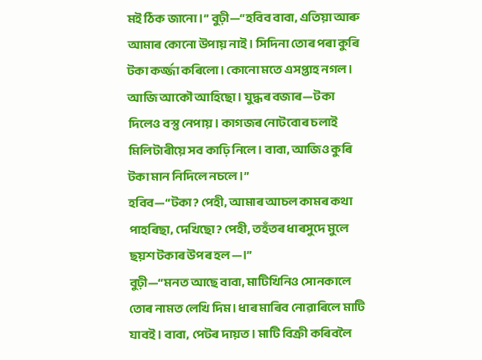মই ঠিক জানো।” বুঢ়ী—“হবিব বাবা, এতিয়া আৰু আমাৰ কোনো উপায় নাই। সিদিনা তোৰ পৰা কুৰি টকা কৰ্জ্জা কৰিলো। কোনো মতে এসপ্তাহ নগল। আজি আকৌ আহিছো। যুদ্ধৰ বজাৰ—টকা দিলেও বস্তু নেপায়। কাগজৰ নোটবোৰ চলাই মিলিটাৰীয়ে সব কাঢ়ি নিলে। বাবা, আজিও কুৰি টকা মান নিদিলে নচলে।”
হবিব—“টকা? পেহী, আমাৰ আচল কামৰ কথা পাহৰিছা, দেখিছো? পেহী, তহঁতৰ ধাৰসুদে মুলে ছয়শ টকাৰ উপৰ হল—।”
বুঢ়ী—“মনত আছে বাবা, মাটিখিনিও সোনকালে তোৰ নামত লেখি দিম। ধাৰ মাৰিব নোৱাৰিলে মাটি যাবই। বাবা, পেটৰ দায়ত। মাটি বিক্ৰী কৰিবলৈ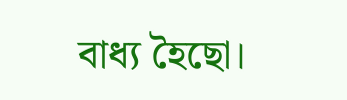বাধ্য হৈছো।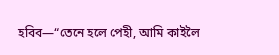হবিব—“তেনে হলে পেহী, আমি কাইলৈ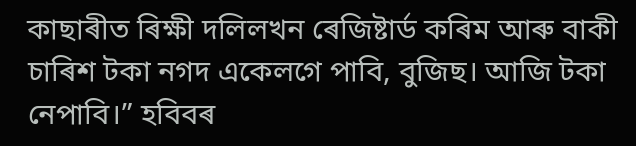কাছাৰীত ৰিক্ষী দলিলখন ৰেজিষ্টাৰ্ড কৰিম আৰু বাকী চাৰিশ টকা নগদ একেলগে পাবি, বুজিছ। আজি টকা নেপাবি।” হবিবৰ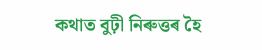কথাত বুঢ়ী নিৰুত্তৰ হৈ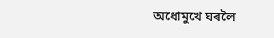অধোমুখে ঘৰলৈ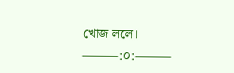খোজ ললে।
⸻:০:⸻